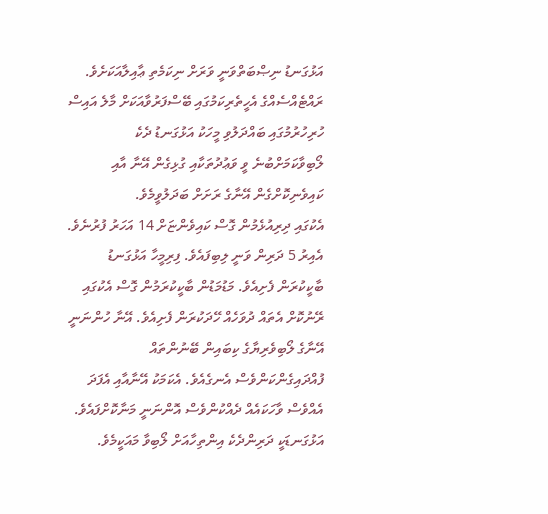އަޅުގަނޑު ނިޞްބަތްވަނީ ވަރަށް ނިކަމެތި ޢާއިލާއަކަށެވެ. ރައްޓެއްސެއްގެ އެހީތެރިކަމުގައި ބޭސްފަރުވާއަކަށް މާލެ އައިސް ހުރިހުރުމުގައި ބައްދަލުވި މީހަކު އަޅުގަނޑު ދެކެ ލޯބިވާކަމަށްބުނެ ވީ ވަޢުދުތަކާއި ގުޅިގެން އޭނާ އާއި ކައިވެނިކޮށްގެން އޭނާގެ ރަށަށް ބަދަލުވީމެވެ.
އެކުގައި ދިރިއުޅެމުން ގޮސް ކައިވެންޏަށް 14 އަހަރު ފުރުނެވެ. އެއިރު 5 ދަރިން ވަނީ ލިބިފައެވެ. ފިރިމީހާ އަޅުގަނޑު ބާކީކުރަން ފެށިއެވެ. މަޑުމަޑުން ބާކީކުރަމުން ގޮސް އެކުގައި ރޭނުކޮށް އެތައް ދުވަހެއް ހޭދަކުރަން ފެށިއެވެ. އޭނާ ހުންނަނީ އޭނާގެ ލޯބިވެރިޔާގެ ކިބައިން ބޭނުންތައް ފުއްދައިގެންކަންވެސް އެނގެއެވެ. އެކަމަކު އޭނާއާއި އެފަދަ އެއްވެސް ވާހަކައެއް ދެއްކުންވެސް އޮންނަނީ މަނާކޮށްފައެވެ.
އަޅުގަނޑަކީ ދަރިންދެކެ އިންތިހާއަށް ލޯބިވާ މައަކީމެވެ.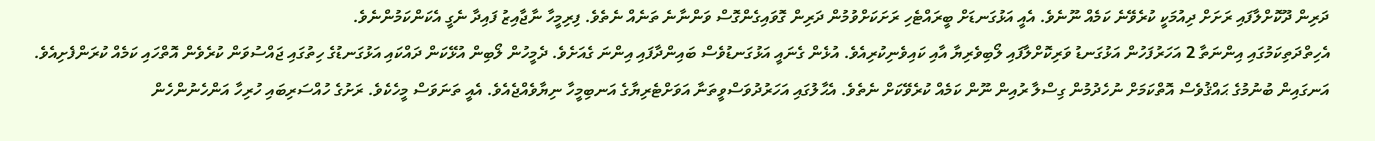ދަރިން ދޫކޮށްލާފައި ރަށަށް ދިއުމަކީ ކުރެވޭނެ ކަމެއް ނޫނެވެ. އެއީ އަޅުގަނޑަށް ބީރައްޓެހި ރަށަކަށްވުމުން ދަރިން ގޮވައިގެންގޮސް ވަންނާނެ ތަނެއް ނެތެވެ. ފިރިމީހާ ނާޖާއިޒު ފައިދާ ނެގީ އެކަންކަމުންނެވެ.
އެހިތްދަތިކަމުގައި އިންނަތާ 2 އަހަރުފަހުން އަޅުގަނޑު ވަރިކޮށްލާފައި ލޯބިވެރިޔާ އާއި ކައިވެނިކުރިއެވެ. އުޅެން ގެނައީ އަޅުގަނޑުވެސް ބައިންދާފައި އިންނަ ގެއަށެވެ. ދެމީހުން ލޯބިން އުޅޭކަން ދައްކައި އަޅުގަނޑުގެ ހިތުގައި ޖައްސުވަން ކުރެވެން އޮތްހައި ކަމެއް ކުރަންފެށިއެވެ.
އަނގައިން ބުނުމުގެ ޙައްޤުވެސް އޮތްކަމަށް ނުހެދުމުން ގިސްލާ ރުއިން ނޫން ކަމެއް ކުރެވޭކަށް ނެތެވެ. އެޙާލުގައި އަހަރުދުވަސްވީތަނާ އަވަށްޓެރިޔާގެ އަނބިމީހާ ނިޔާވެއްޖެއެވެ. އެއީ ތަނަވަސް މީހެކެވެ. ރަށުގެ ހުއްސަރިބައި ހުރިހާ އަންހެނުންހެން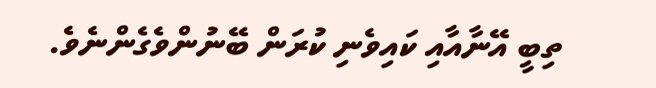ތިބީ އޭނާއާއި ކައިވެނި ކުރަން ބޭނުންވެގެންނެވެ.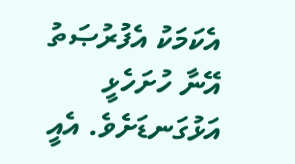އެކަމަކު އެފުރުޞަތު އޭނާ ހުށަހެޅީ އަޅުގަނޑަށެވެ. އެއީ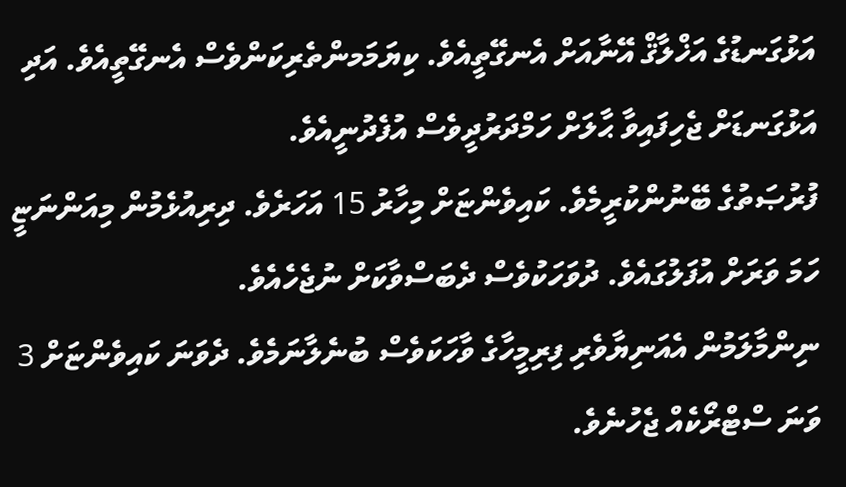އަޅުގަނޑުގެ އަޚްލާޤް އޭނާއަށް އެނގޭތީއެވެ. ކިޔަމަމންތެރިކަންވެސް އެނގޭތީއެވެ. އަދި އަޅުގަނޑަށް ޖެހިފައިވާ ޙާލަށް ހަމްދަރުދީވެސް އުފެދުނީއެވެ.
ފުރުޞަތުގެ ބޭނުންކުރީމެވެ. ކައިވެންޏަށް މިހާރު 15 އަހަރެވެ. ދިރިއުޅެމުން މިއަންނަޏީ ހަމަ ވަރަށް އުފަލުގައެވެ. ދުވަހަކުވެސް ދެބަސްވާކަށް ނުޖެހެއެވެ.
ނިންމާލަމުން އެއަނިޔާވެރި ފިރިމީހާގެ ވާހަކަވެސް ބުނެލާނަމެވެ. ދެވަނަ ކައިވެންޏަށް 3 ވަނަ ސްޓްރޯކެއް ޖެހުނެވެ.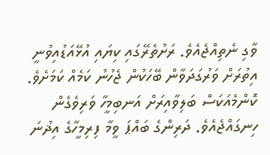ވާގި ނެތިއްޖެއެވެ. ރަށުތެރޭގައި ކިޔައި އުޅޭއަޑުއިވުނީ އިތުރަށް ވަރުގަދަވާން ބޭހަކުން ޖެހުނު ކަމެއް ކަމަށެވެ.
ކޮންމެއަކަސް ބަލިވާއިރަށް އަނބިމީހާ ވަރިވެގެން ހިނގައްޖެއެވެ. ދަރިންގެ ބައްޕަ ވީމާ ފިރިމީހާގެ އިޛުނަ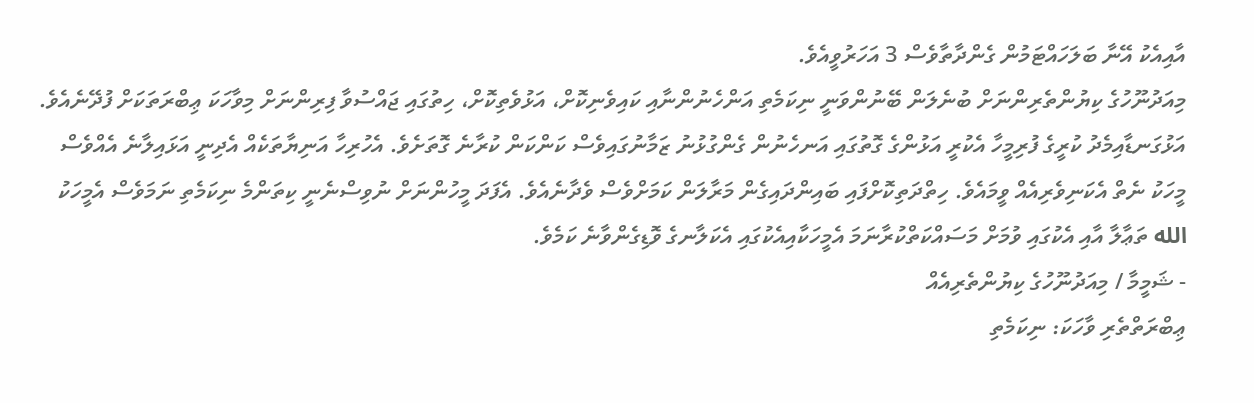އާއިއެކު އޭނާ ބަލަހައްޓަމުން ގެންދާތާވެސް 3 އަހަރުވީއެވެ.
މިއަދުނޫހުގެ ކިޔުންތެރިންނަށް ބުނެލަން ބޭނުންވަނީ ނިކަމެތި އަންހެނުންނާއި ކައިވެނިކޮށް، އަޅުވެތިކޮށް، ހިތުގައި ޖައްސުވާ ފިރިންނަށް މިވާހަކަ ޢިބްރަތަކަށް ފުދޭނެއެވެ. އަޅުގަނޑާއިމެދު ކުރީގެ ފުރިމީހާ އެކުރީ އަޅުންގެ ގޮތުގައި އަނހެނުން ގެންގުޅުނު ޒަމާނުގައިވެސް ކަންކަން ކުރާނެ ގޮތަށެވެ. އެހުރިހާ އަނިޔާތަކެއް އެދިނީ އަޅައިލާނެ އެއްވެސް މީހަކު ނެތް އެކަނިވެރިއެއް ވީމައެވެ. ހިތްދަތިކޮށްފައި ބައިންދައިގެން މަރާލަން ކަމަށްވެސް ވެދާނެއެވެ. އެފަދަ މީހުންނަށް ނުވިސްނެނީ ކިތަންމެ ނިކަމެތި ނަމަވެސް އެމީހަކު الله ތަޢާލާ އާއި އެކުގައި ވުމަށް މަސައްކަތްކުރާނަމަ އެމީހަކާއިއެކުގައި އެކަލާނގެ ވޮޑިގެންވާނެ ކަމެވެ.
- ޝަމީމާ / މިއަދުނޫހުގެ ކިޔުންތެރިއެއް
ޢިބްރަތްތެރި ވާހަކަ: ނިކަމެތި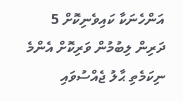އަންހެނަކާ ކައިވެނިކޮށް 5 ދަރިން ލިބުމުން ވަރިކޮށް އެންމެ ނިކަމެތި ޙާލު ޖެއްސުވައި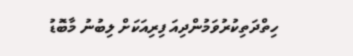ހިތްދަތިކުރުވަމުންދިއަ ފިރިއަކަށް ލިބުނު މާބޮޑު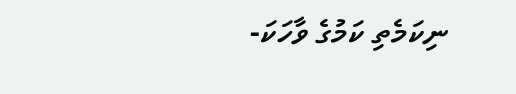ނިކަމެތި ކަމުގެ ވާހަކަ-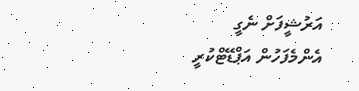އަރުޝީފަށް ނެގީ
އެންމެފަހުން އަޕްޑޭޓްކުރީ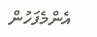އެންމެފަހުން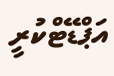އަޕްޑޭޓްކުރީ